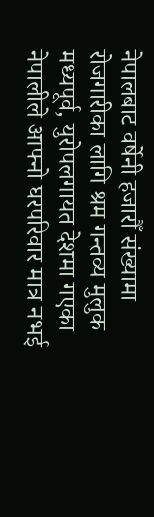नेपालबाट वर्षेनी हजारौँ संख्यामा रोजगारीका लागि श्रम गन्तव्य मुलुक मध्यपूर्व, युरोपलगायत देशमा गएका नेपालीले आफ्नो घरपरिवार मात्र नभई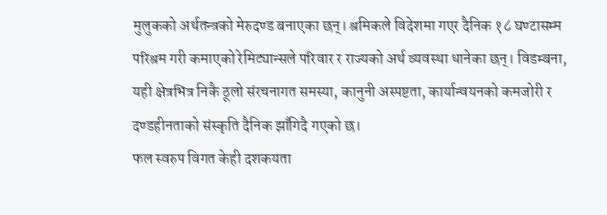मुलुकको अर्थतन्त्रको मेरुदण्ड बनाएका छन्। श्रमिकले विदेशमा गएर दैनिक १८ घण्टासम्म परिश्रम गरी कमाएको रेमिट्यान्सले परिवार र राज्यको अर्थ व्यवस्था धानेका छन्। विडम्बना, यही क्षेत्रभित्र निकै ठूलो संरचनागत समस्या, कानुनी अस्पष्टता, कार्यान्वयनको कमजोरी र दण्डहीनताको संस्कृति दैनिक झाँगिदै गएको छ।
फल स्वरुप विगत केही दशकयता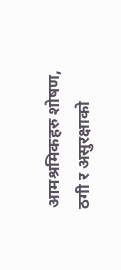आमश्रमिकहरु शोषण, ठगी र असुरक्षाको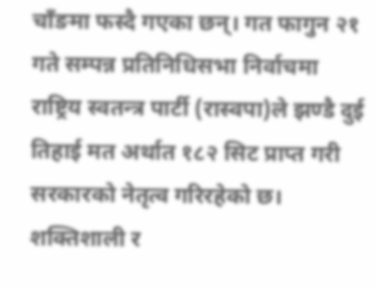चाँङमा फस्दै गएका छन्। गत फागुन २१ गते सम्पन्न प्रतिनिधिसभा निर्वाचमा राष्ट्रिय स्वतन्त्र पार्टी (रास्वपा)ले झण्डै दुई तिहाई मत अर्थात १८२ सिट प्राप्त गरी सरकारको नेतृत्व गरिरहेको छ। शक्तिशाली र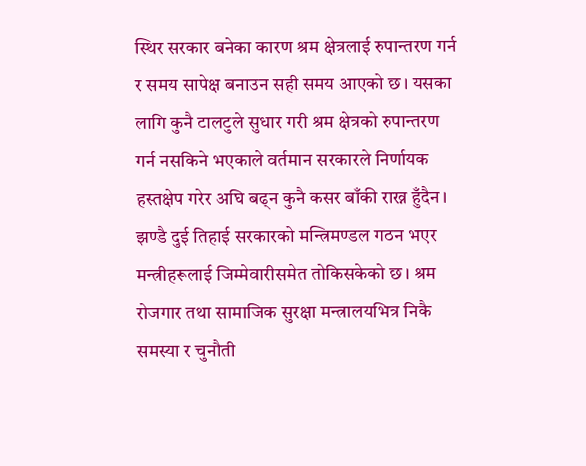स्थिर सरकार बनेका कारण श्रम क्षेत्रलाई रुपान्तरण गर्न र समय सापेक्ष बनाउन सही समय आएको छ। यसका लागि कुनै टालटुले सुधार गरी श्रम क्षेत्रको रुपान्तरण गर्न नसकिने भएकाले वर्तमान सरकारले निर्णायक हस्तक्षेप गरेर अघि बढ्न कुनै कसर बाँकी राख्न हुँदैन।
झण्डै दुई तिहाई सरकारको मन्त्रिमण्डल गठन भएर मन्त्रीहरूलाई जिम्मेवारीसमेत तोकिसकेको छ। श्रम रोजगार तथा सामाजिक सुरक्षा मन्त्रालयभित्र निकै समस्या र चुनौती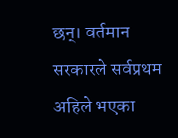छन्। वर्तमान सरकारले सर्वप्रथम अहिले भएका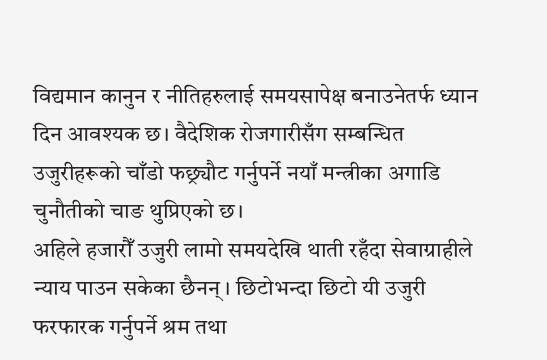विद्यमान कानुन र नीतिहरुलाई समयसापेक्ष बनाउनेतर्फ ध्यान दिन आवश्यक छ। वैदेशिक रोजगारीसँग सम्बन्धित उजुरीहरूको चाँडो फछ्र्यौट गर्नुपर्ने नयाँ मन्त्रीका अगाडि चुनौतीको चाङ थुप्रिएको छ।
अहिले हजारौँ उजुरी लामो समयदेखि थाती रहँदा सेवाग्राहीले न्याय पाउन सकेका छैनन्। छिटोभन्दा छिटो यी उजुरी फरफारक गर्नुपर्ने श्रम तथा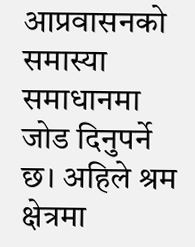आप्रवासनको समास्या समाधानमा जोड दिनुपर्ने छ। अहिले श्रम क्षेत्रमा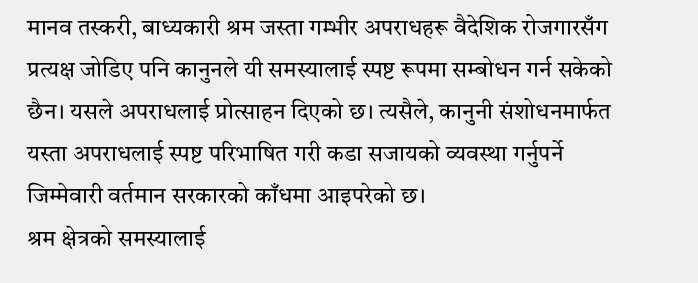मानव तस्करी, बाध्यकारी श्रम जस्ता गम्भीर अपराधहरू वैदेशिक रोजगारसँग प्रत्यक्ष जोडिए पनि कानुनले यी समस्यालाई स्पष्ट रूपमा सम्बोधन गर्न सकेको छैन। यसले अपराधलाई प्रोत्साहन दिएको छ। त्यसैले, कानुनी संशोधनमार्फत यस्ता अपराधलाई स्पष्ट परिभाषित गरी कडा सजायको व्यवस्था गर्नुपर्ने जिम्मेवारी वर्तमान सरकारको काँधमा आइपरेको छ।
श्रम क्षेत्रको समस्यालाई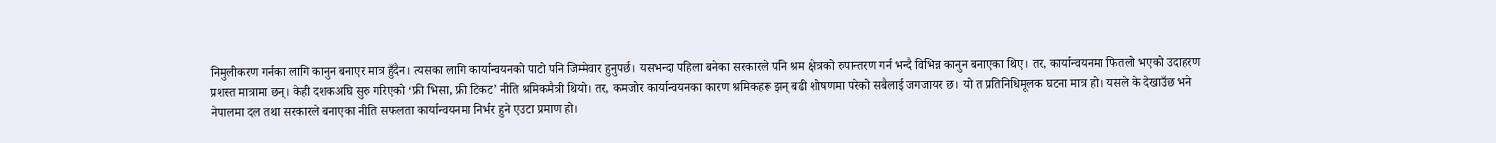निमुलीकरण गर्नका लागि कानुन बनाएर मात्र हुँदैन। त्यसका लागि कार्यान्वयनको पाटो पनि जिम्मेवार हुनुपर्छ। यसभन्दा पहिला बनेका सरकारले पनि श्रम क्षेत्रको रुपान्तरण गर्न भन्दै विभिन्न कानुन बनाएका थिए। तर, कार्यान्वयनमा फितलो भएको उदाहरण प्रशस्त मात्रामा छन्। केही दशकअघि सुरु गरिएको ‘फ्री भिसा, फ्री टिकट’ नीति श्रमिकमैत्री थियो। तर, कमजोर कार्यान्वयनका कारण श्रमिकहरू झन् बढी शोषणमा परेको सबैलाई जगजायर छ। यो त प्रतिनिधिमूलक घटना मात्र हो। यसले के देखाउँछ भने नेपालमा दल तथा सरकारले बनाएका नीति सफलता कार्यान्वयनमा निर्भर हुने एउटा प्रमाण हो।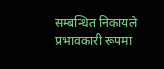सम्बन्धित निकायले प्रभावकारी रूपमा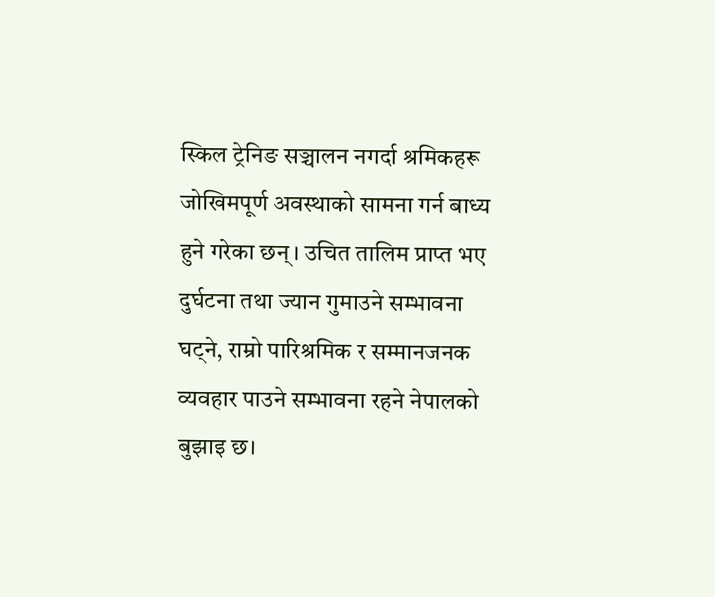स्किल ट्रेनिङ सञ्चालन नगर्दा श्रमिकहरू जोखिमपूर्ण अवस्थाको सामना गर्न बाध्य हुने गरेका छन्। उचित तालिम प्राप्त भए दुर्घटना तथा ज्यान गुमाउने सम्भावना घट्ने, राम्रो पारिश्रमिक र सम्मानजनक व्यवहार पाउने सम्भावना रहने नेपालको बुझाइ छ।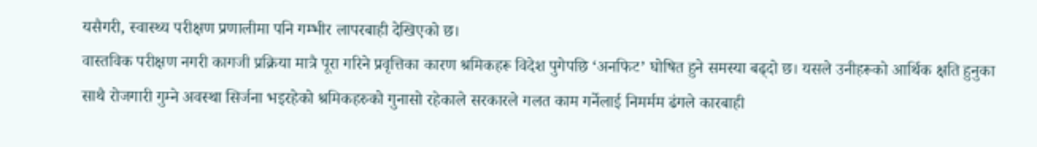यसैगरी, स्वास्थ्य परीक्षण प्रणालीमा पनि गम्भीर लापरबाही देखिएको छ।
वास्तविक परीक्षण नगरी कागजी प्रक्रिया मात्रै पूरा गरिने प्रवृत्तिका कारण श्रमिकहरू विदेश पुगेपछि ‘अनफिट’ घोषित हुने समस्या बढ्दो छ। यसले उनीहरूको आर्थिक क्षति हुनुका साथै रोजगारी गुम्ने अवस्था सिर्जना भइरहेको श्रमिकहरुको गुनासो रहेकाले सरकारले गलत काम गर्नेलाई निमर्मम ढंगले कारबाही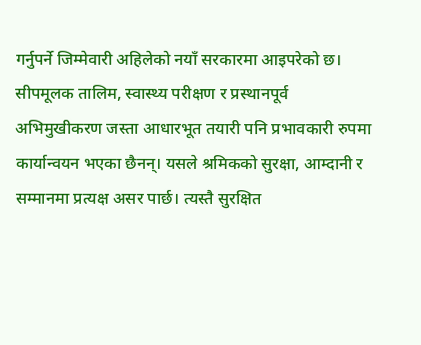गर्नुपर्ने जिम्मेवारी अहिलेको नयाँ सरकारमा आइपरेको छ।
सीपमूलक तालिम, स्वास्थ्य परीक्षण र प्रस्थानपूर्व अभिमुखीकरण जस्ता आधारभूत तयारी पनि प्रभावकारी रुपमा कार्यान्वयन भएका छैनन्। यसले श्रमिकको सुरक्षा, आम्दानी र सम्मानमा प्रत्यक्ष असर पार्छ। त्यस्तै सुरक्षित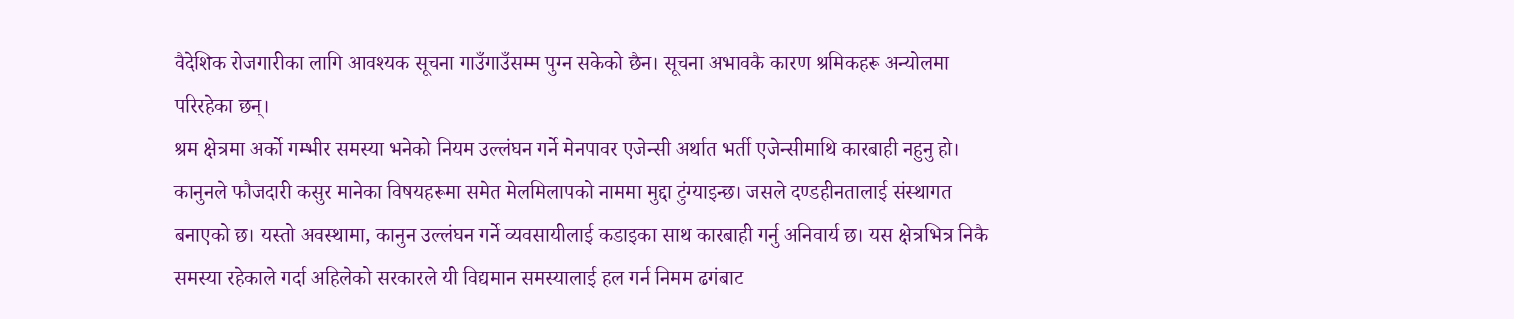वैदेशिक रोजगारीका लागि आवश्यक सूचना गाउँगाउँसम्म पुग्न सकेको छैन। सूचना अभावकै कारण श्रमिकहरू अन्योलमा परिरहेका छन्।
श्रम क्षेत्रमा अर्को गम्भीर समस्या भनेको नियम उल्लंघन गर्ने मेनपावर एजेन्सी अर्थात भर्ती एजेन्सीमाथि कारबाही नहुनु हो। कानुनले फौजदारी कसुर मानेका विषयहरूमा समेत मेलमिलापको नाममा मुद्दा टुंग्याइन्छ। जसले दण्डहीनतालाई संस्थागत बनाएको छ। यस्तो अवस्थामा, कानुन उल्लंघन गर्ने व्यवसायीलाई कडाइका साथ कारबाही गर्नु अनिवार्य छ। यस क्षेत्रभित्र निकै समस्या रहेकाले गर्दा अहिलेको सरकारले यी विद्यमान समस्यालाई हल गर्न निमम ढगंबाट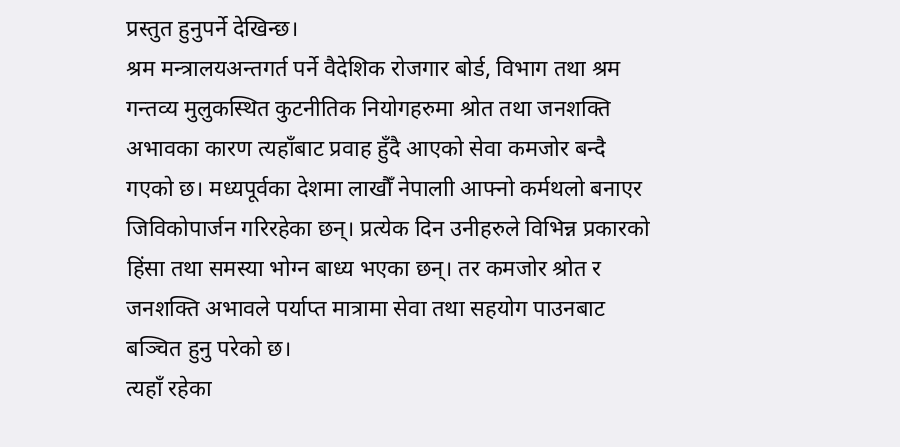प्रस्तुत हुनुपर्ने देखिन्छ।
श्रम मन्त्रालयअन्तगर्त पर्ने वैदेशिक रोजगार बोर्ड, विभाग तथा श्रम गन्तव्य मुलुकस्थित कुटनीतिक नियोगहरुमा श्रोत तथा जनशक्ति अभावका कारण त्यहाँबाट प्रवाह हुँदै आएको सेवा कमजोर बन्दै गएको छ। मध्यपूर्वका देशमा लाखौँ नेपालाी आफ्नो कर्मथलो बनाएर जिविकोपार्जन गरिरहेका छन्। प्रत्येक दिन उनीहरुले विभिन्न प्रकारको हिंसा तथा समस्या भोग्न बाध्य भएका छन्। तर कमजोर श्रोत र जनशक्ति अभावले पर्याप्त मात्रामा सेवा तथा सहयोग पाउनबाट बञ्चित हुनु परेको छ।
त्यहाँ रहेका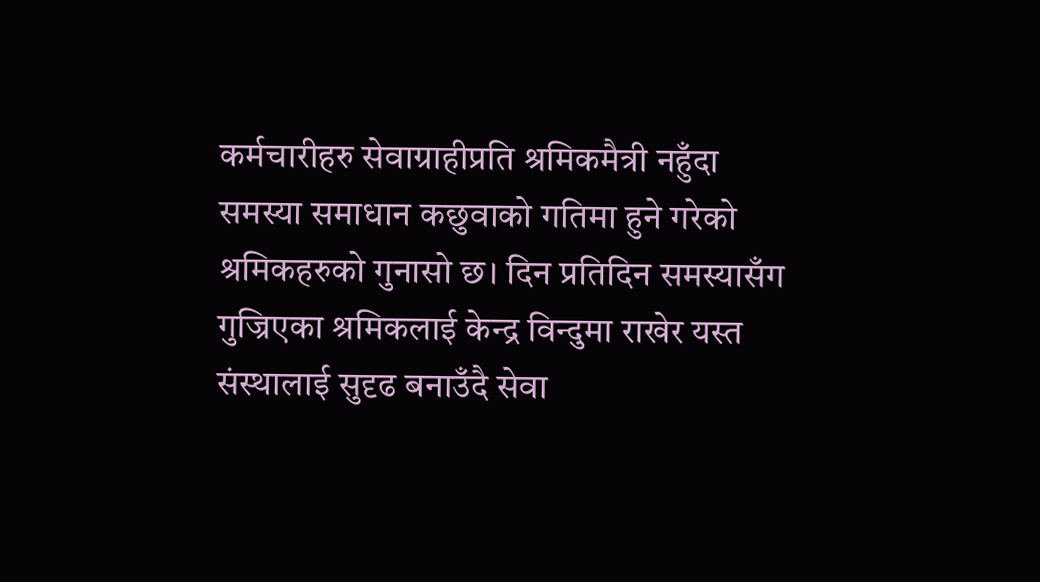कर्मचारीहरु सेवाग्राहीप्रति श्रमिकमैत्री नहुँदा समस्या समाधान कछुवाको गतिमा हुने गरेको श्रमिकहरुको गुनासो छ। दिन प्रतिदिन समस्यासँग गुज्रिएका श्रमिकलाई केन्द्र विन्दुमा राखेर यस्त संस्थालाई सुदृढ बनाउँदै सेवा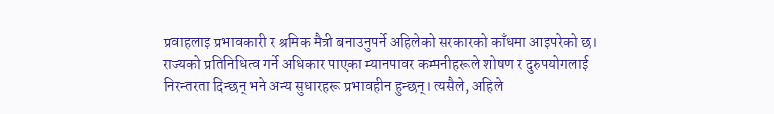प्रवाहलाइ प्रभावकारी र श्रमिक मैत्री बनाउनुपर्ने अहिलेको सरकारको काँधमा आइपरेको छ।
राज्यको प्रतिनिधित्व गर्ने अधिकार पाएका म्यानपावर कम्पनीहरूले शोषण र दुरुपयोगलाई निरन्तरता दिन्छन् भने अन्य सुधारहरू प्रभावहीन हुन्छन्। त्यसैले, अहिले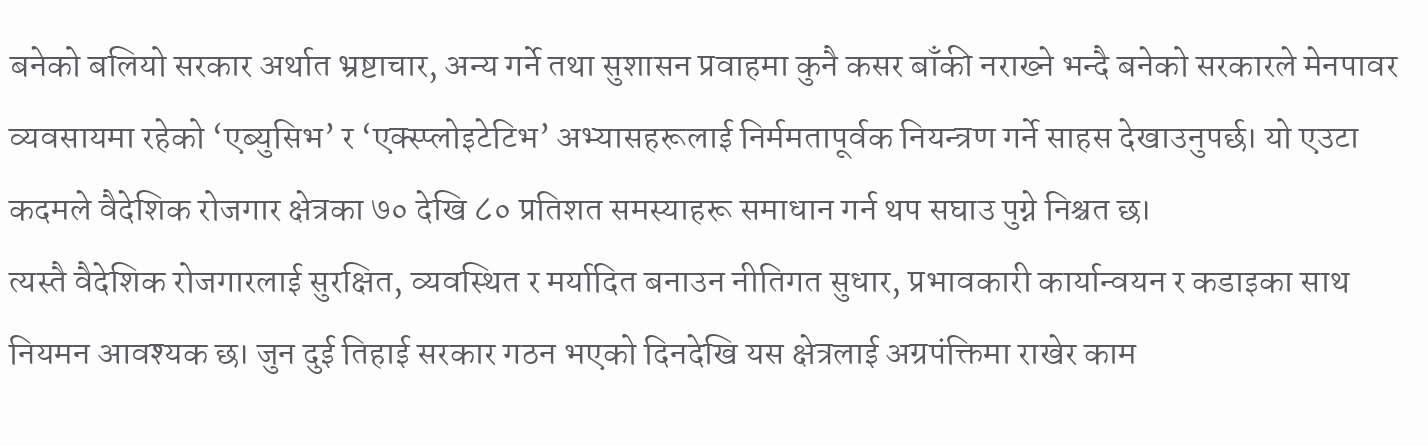बनेको बलियो सरकार अर्थात भ्रष्टाचार, अन्य गर्ने तथा सुशासन प्रवाहमा कुनै कसर बाँकी नराख्ने भन्दै बनेको सरकारले मेनपावर व्यवसायमा रहेको ‘एब्युसिभ’ र ‘एक्स्प्लोइटेटिभ’ अभ्यासहरूलाई निर्ममतापूर्वक नियन्त्रण गर्ने साहस देखाउनुपर्छ। यो एउटा कदमले वैदेशिक रोजगार क्षेत्रका ७० देखि ८० प्रतिशत समस्याहरू समाधान गर्न थप सघाउ पुग्ने निश्चत छ।
त्यस्तै वैदेशिक रोजगारलाई सुरक्षित, व्यवस्थित र मर्यादित बनाउन नीतिगत सुधार, प्रभावकारी कार्यान्वयन र कडाइका साथ नियमन आवश्यक छ। जुन दुई तिहाई सरकार गठन भएको दिनदेखि यस क्षेत्रलाई अग्रपंक्तिमा राखेर काम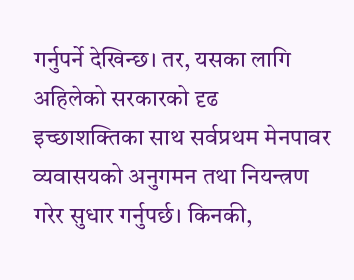गर्नुपर्ने देखिन्छ। तर, यसका लागि अहिलेको सरकारको दृढ इच्छाशक्तिका साथ सर्वप्रथम मेनपावर व्यवासयको अनुगमन तथा नियन्त्रण गरेर सुधार गर्नुपर्छ। किनकी,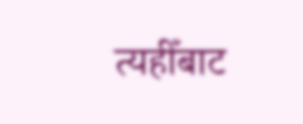त्यहीँबाट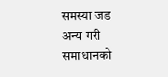समस्या जड अन्य गरी समाधानको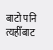बाटो पनि त्यहीँबाट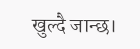खुल्दै जान्छ।